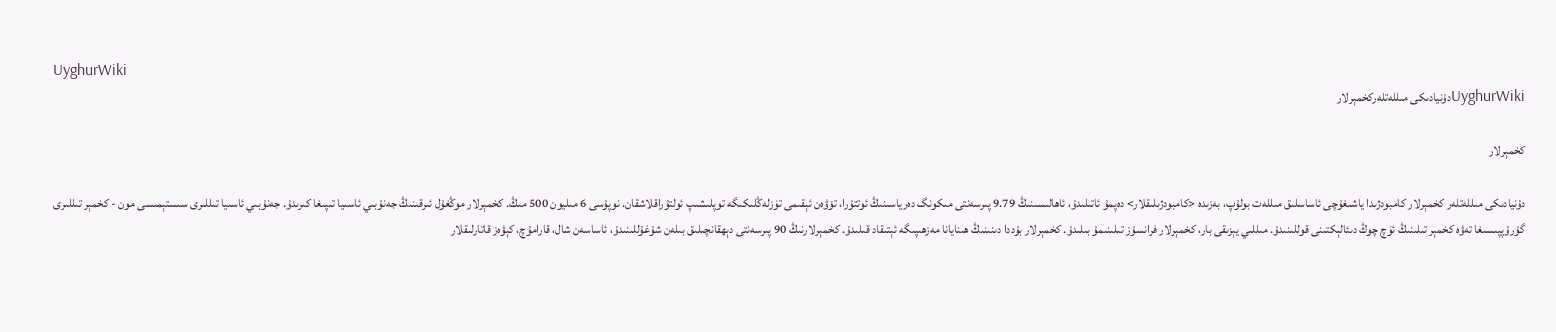UyghurWiki
UyghurWikiدۇنيادىكى مىللەتلەركخمېرلار

كخمېرلار

دۇنيادىكى مىللەتلەر كخمېرلار كامبودژىدا ياشىغۇچى ئاساسلىق مىللەت بولۇپ، بەزىدە <كامبودژىلىقلار> دەپمۇ ئاتىلىدۇ، ئاھالىسىنىڭ 9.79 پىرسەنتى مىكونگ دەرياسىنىڭ ئوتتۇرا، تۆۋەن ئېقىمى تۈزلەڭلىكىگە توپلىشىپ ئولتۇراقلاشقان. نوپۇسى 6 مىليون 500 مىڭ. كخمېرلار موڭغۇل ئىرقىنىڭ جەنۇبىي ئاسىيا تىپىغا كىرىدۇ. جەنۇبىي ئاسىيا تىللىرى سىستېمىسى مون - كخمېر تىللىرى گۇرۇپپىسىغا تەۋە كخمېر تىلىنىڭ ئۈچ چوڭ دىئالېكتىنى قوللىنىدۇ. مىللىي يېزىقى بار، كخمېرلار فرانسۇز تىلىنىمۇ بىلىدۇ. كخمېرلار بۇددا دىنىنىڭ ھىنايانا مەزھىپىگە ئېتىقاد قىلىدۇ. كخمېرلارنىڭ 90 پىرسەنتى دېھقانچىلىق بىلەن شۇغۇللىنىدۇ، ئاساسەن شال، قارامۇچ، كېۋەز قاتارلىقلار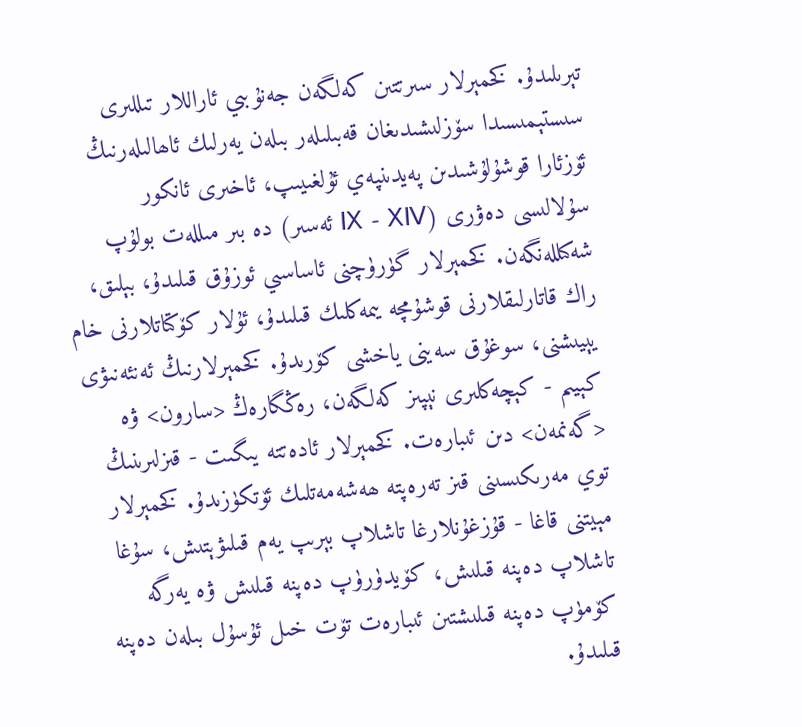تېرىلىدۇ. كخمېرلار سىرتتىن كەلگەن جەنۇبىي ئاراللار تىللىرى سىستېمىسىدا سۆزلىشىدىغان قەبىلىلەر بىلەن يەرلىك ئاھالىلەرنىڭ ئۆزئارا قوشۇلۇشىدىن پەيدىنپەي ئۇلغىيىپ، ئاخىرى ئانكور سۇلالىسى دەۋرى (Ⅸ - ⅩⅣ ئەسىر) دە بىر مىللەت بولۇپ شەكىللەنگەن. كخمېرلار گۈرۈچنى ئاساسىي ئوزۇق قىلىدۇ، بېلىق، راك قاتارلىقلارنى قوشۇمچە يىمەكلىك قىلىدۇ، ئۇلار كۆكتاتلارنى خام يېيىشنى، سوغۇق سەينى ياخشى كۆرىدۇ. كخمېرلارنىڭ ئەنئەنىۋى كېيىم - كېچەكلىرى نېپىز كەلگەن، رەڭگارەڭ <سارون> ۋە <گەنمەن> دىن ئىبارەت. كخمېرلار ئادەتتە يىگىت - قىزلىرىنىڭ توي مەرىكىسىنى قىز تەرەپتە ھەشەمەتلىك ئۆتكۈزىدۇ. كخمېرلار مېيتنى قاغا - قۇزغۇنلارغا تاشلاپ بېرىپ يەم قىلىۋېتىش، سۇغا تاشلاپ دەپنە قىلىش، كۆيدۈرۈپ دەپنە قىلىش ۋە يەرگە كۆمۈپ دەپنە قىلىشتىن ئىبارەت تۆت خىل ئۇسۇل بىلەن دەپنە قىلىدۇ.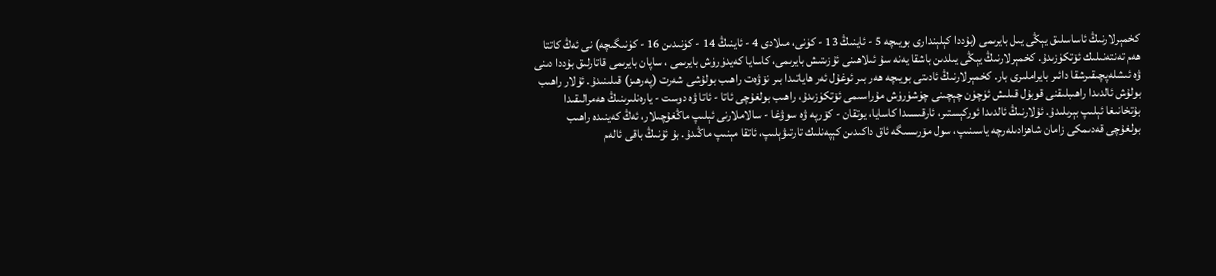كخمېرلارنىڭ ئاساسلىق يېڭى يىل بايرىمى (بۇددا كېلېندارى بويىچە 5 - ئاينىڭ 13 - كۈنى، مىلادى 4 - ئاينىڭ 14 - كۈنىدىن 16 - كۈنىگىچە) نى ئەڭ كاتتا ھەم تەنتەنىلىك ئۆتكۈزىدۇ. كخمېرلارنىڭ يېڭى يىلدىن باشقا يەنە سۇ ئىلاھىنى ئۇزىتىش بايرىمى، كاسايا كەيدۈرۈش بايرىمى ، ساپان بايرىمى قاتارلىق بۇددا دىنى ۋە ئىشلەپچىقىرشقا دائىر بايراملىرى بار. كخمېرلارنىڭ ئادىتى بويىچە ھەر بىر ئوغۇل ئەر ھاياتىدا بىر نۆۋەت راھىب بولۇشى شەرت (پەرھىز) قىلىنىدۇ. ئۇلار راھىب بولۇش ئالدىدا راھىبلىقنى قوبۇل قىلىش ئۈچۈن چېچىنى چۈشۈرۈش مۇراسىمى ئۆتكۈزىدۇ، راھىب بولغۇچى ئاتا - ئاتا ۋە دوست - يارەنلىرىنىڭ ھەمرالىقىدا بۇتخانىغا ئېلىپ بېرىلىدۇ. ئۇلارنىڭ ئالدىدا ئوركېستىر، ئارقىسىدا كاسايا، يوتقان - كۆرپە ۋە سوۋغا - سالاملارنى ئېلىپ ماڭغۇچىلار، ئەڭ كەينىدە راھىب بولغۇچى قەدىمكى زامان شاھزادىلەرچە ياسىنىپ، سول مۆرىسىگە ئاق داكىدىن كېپەنلىك تارتىۋېلىپ، ئاتقا مېنىپ ماڭىدۇ. بۇ ئۇنىڭ باقى ئالەم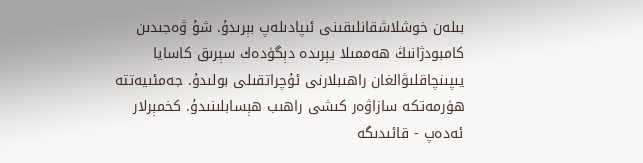بىلەن خوشلاشقانلىقىنى ئىپادىلەپ بېرىدۇ. شۇ ۋەجىدىن كامبودژانىڭ ھەممىلا يېرىدە دېگۈدەك سېرىق كاسايا يىپىنچاقلىۋالغان راھىبلارنى ئۇچراتقىلى بولىدۇ. جەمئىيەتتە ھۈرمەتكە سازاۋەر كىشى راھىب ھېسابلىنىدۇ. كخمېرلار ئەدەپ - قائىدىگە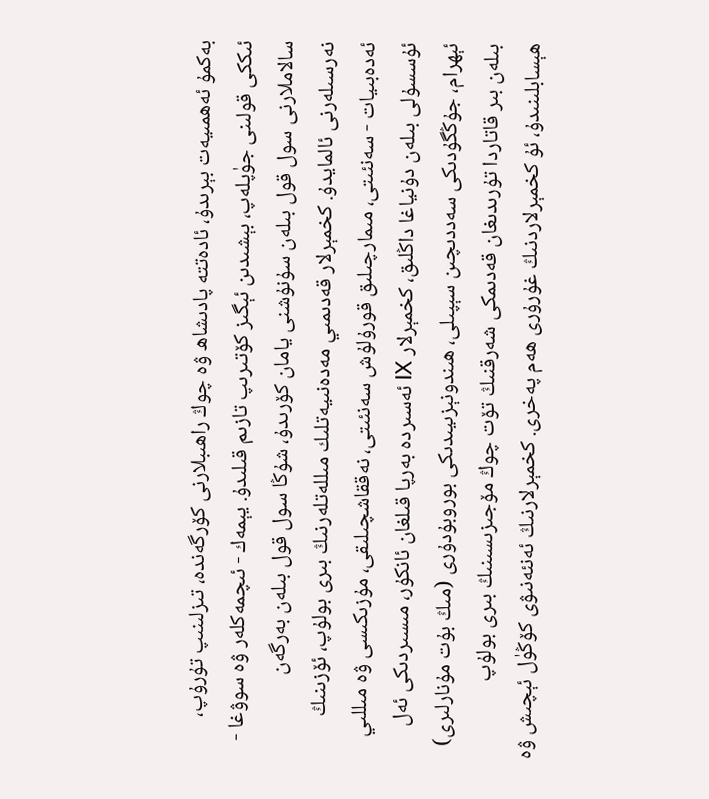بەكمۇ ئەھمىيەت بېرىدۇ، ئادەتتە پادىشاھ ۋە چوڭ راھىبلارنى كۆرگەندە، تىزلىنىپ تۇرۇپ، ئىككى قولىنى جۈپلەپ، بېشىدىن ئېگىز كۆتىرىپ تازىم قىلىدۇ. يېمەك - ئىچمەكلەر ۋە سوۋغا - سالاملارنى سول قول بىلەن سۇنۇشنى يامان كۆرىدۇ، شۇڭا سول قول بىلەن بەرگەن نەرسىلەرنى ئالمايدۇ. كخمېرلار قەدىمىي مەدەنىيەتلىك مىللەتلەرنىڭ بىرى بولۇپ، ئۆزىنىڭ ئەدەبىيات - سەنئىتى، مىمارچىلىق قورۇلۇش سەنئىتى، نەققاشچىلىقى، مۇزىكىسى ۋە مىللىي ئۇسسۇلى بىلەن دۇنياغا داڭلىق، كخمېرلار Ⅸ ئەسىردە بەرپا قىلغان ئانكۇر، مىسىردىكى ئەل ئېھرام، جۇڭگۇدىكى سەددىچىن سېپىلى، ھىندونېزىيىدىكى بوروبۇدۇرى (مىڭ بۇت مۇنارلىرى) بىلەن بىر قاتاردا تۇرىدىغان قەدىمكى شەرقنىڭ تۆت چوڭ مۆجىزىسىنىڭ بىرى بولۇپ ھېسابلىنىدۇ، ئۇ كخمېرلاردنىڭ غۇرۇرى ھەم پەخرى. كخمېرلارنىڭ ئەنئەنىۋى كۆڭۈل ئېچىش ۋە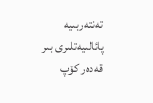تەنتەربىيە پائالىيەتلىرى بىر قەدەر كۆپ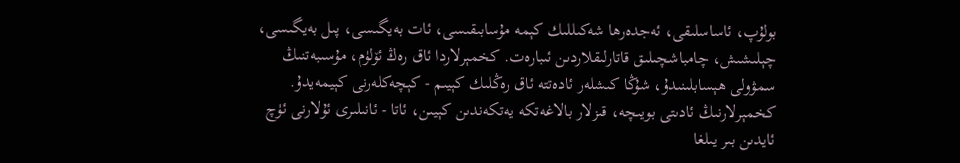بولۇپ، ئاساسلىقى، ئەجدەرھا شەكىللىك كېمە مۇسابىقىسى، ئات بەيگىسى، پىل بەيگىسى، چېلىشىش، چامباشچىلىق قاتارلىقلاردىن ئىبارەت. كخمېرلاردا ئاق رەڭ ئۆلۈم، مۇسىبەتنىڭ سمۋولى ھېسابلىنىدۇ، شۇڭا كىشلەر ئادەتتە ئاق رەڭلىك كېيىم - كېچەكلەرنى كېيمەيدۇ. كخمېرلارنىڭ ئادىتى بويىچە، قىزلار بالاغەتكە يەتكەندىن كېيىن، ئاتا - ئانىلىرى ئۇلارنى ئۈچ ئايدىن بىر يىلغا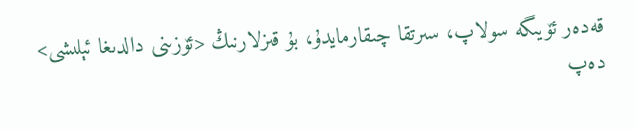قەدەر ئۆيىگە سولاپ، سىرتقا چىقارمايدۇ، بۇ قىزلارنىڭ <ئۆزىنى دالدىغا ئېلىشى> دەپ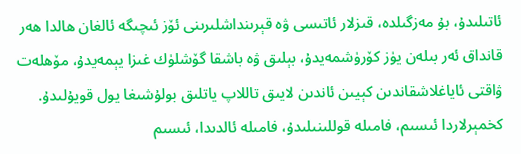ئاتىلىدۇ، بۇ مەزگىلدە، قىزلار ئاتىسى ۋە قېرىنداشلىرىنى ئۆز ئىچىگە ئالغان ھالدا ھەر قانداق ئەر بىلەن يۈز كۆرۈشمەيدۇ، بېلىق ۋە باشقا گۆشلۈك غىزا يېمەيدۇ، مۆھلەت ۋاقتى ئاياغلاشقاندىن كېيىن ئاندىن لايىق تاللاپ ياتلىق بولۇشىغا يول قويۇلىدۇ. كخمېرلاردا ئىسىم، فامىلە قوللىنىلىدۇ، فامىلە ئالدىدا، ئىسىم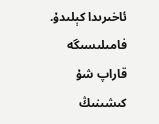ئاخىرىدا كېلىدۇ. فامىلىسىگە قاراپ شۇ كىشىنىڭ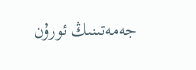جەمەتىنىڭ ئورۇن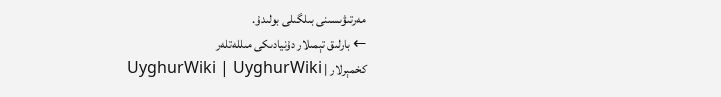مەرتىۋىسىنى بىلگىلى بولىدۇ.
← بارلىق تېمىلار دۇنيادىكى مىللەتلەر
كخمېرلار | UyghurWiki | UyghurWiki